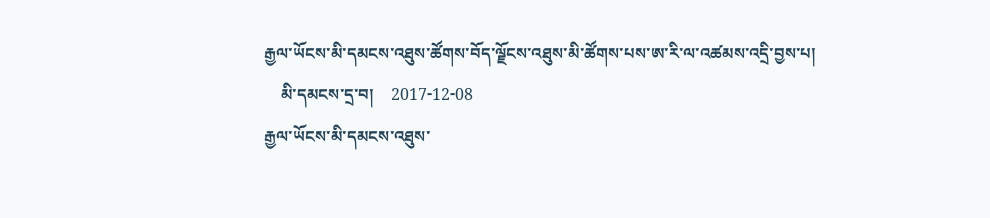རྒྱལ་ཡོངས་མི་དམངས་འཐུས་ཚོགས་བོད་ལྗོངས་འཐུས་མི་ཚོགས་པས་ཨ་རི་ལ་འཚམས་འདྲི་བྱས་པ།
    མི་དམངས་དྲ་བ།    2017-12-08
རྒྱལ་ཡོངས་མི་དམངས་འཐུས་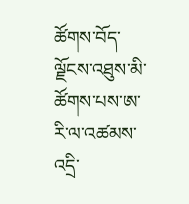ཚོགས་བོད་ལྗོངས་འཐུས་མི་ཚོགས་པས་ཨ་རི་ལ་འཚམས་འདྲི་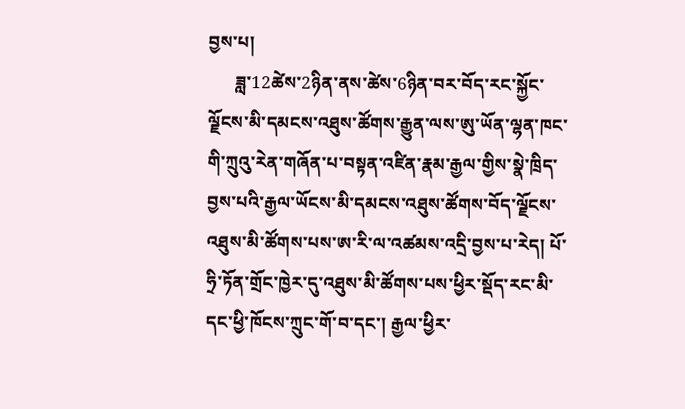བྱས་པ།
      ཟླ་12ཚེས་2ཉིན་ནས་ཚེས་6ཉིན་བར་བོད་རང་སྐྱོང་ལྗོངས་མི་དམངས་འཐུས་ཚོགས་རྒྱུན་ལས་ཨུ་ཡོན་ལྷན་ཁང་གི་ཀྲུའུ་རེན་གཞོན་པ་བསྟན་འཛིན་རྣམ་རྒྱལ་གྱིས་སྣེ་ཁྲིད་བྱས་པའི་རྒྱལ་ཡོངས་མི་དམངས་འཐུས་ཚོགས་བོད་ལྗོངས་འཐུས་མི་ཚོགས་པས་ཨ་རི་ལ་འཚམས་འདྲི་བྱས་པ་རེད། པོ་ཧྲི་ཏོན་གྲོང་ཁྱེར་དུ་འཐུས་མི་ཚོགས་པས་ཕྱིར་སྡོད་རང་མི་དང་ཕྱི་ཁོངས་ཀྲུང་གོ་བ་དང་། རྒྱལ་ཕྱིར་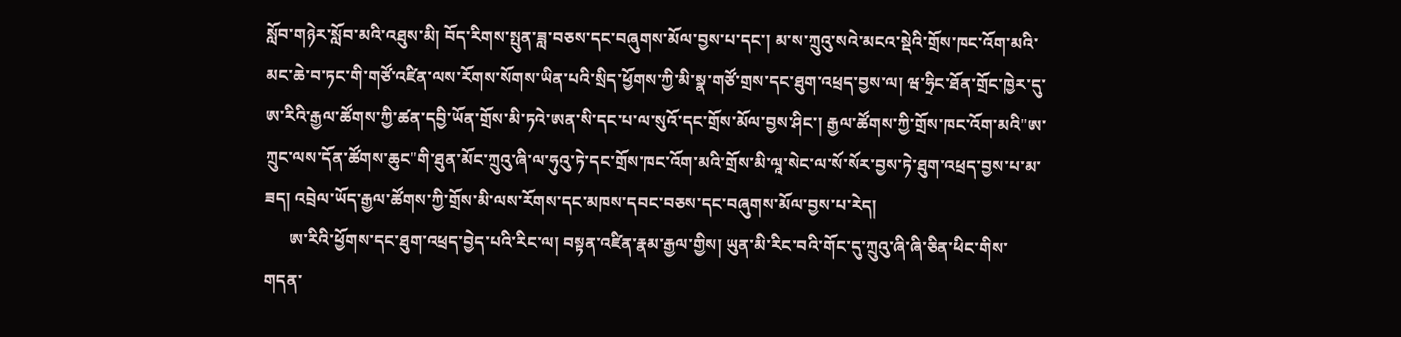སློབ་གཉེར་སློབ་མའི་འཐུས་མི། བོད་རིགས་སྤུན་ཟླ་བཅས་དང་བཞུགས་མོལ་བྱས་པ་དང་། མ་ས་ཀྲུའུ་སའེ་མངའ་སྡེའི་གྲོས་ཁང་འོག་མའི་མང་ཆེ་བ་ཏང་གི་གཙོ་འཛིན་ལས་རོགས་སོགས་ཡིན་པའི་སྲིད་ཕྱོགས་ཀྱི་མི་སྣ་གཙོ་གྲས་དང་ཐུག་འཕྲད་བྱས་ལ། ཝ་ཧྲིང་ཐོན་གྲོང་ཁྱེར་དུ་ཨ་རིའི་རྒྱལ་ཚོགས་ཀྱི་ཚན་དབྱི་ཡོན་གྲོས་མི་ཏའེ་ཨན་སི་དང་པ་ལ་སུའོ་དང་གྲོས་མོལ་བྱས་ཤིང་། རྒྱལ་ཚོགས་ཀྱི་གྲོས་ཁང་འོག་མའི"ཨ་ཀྲུང་ལས་དོན་ཚོགས་ཆུང"གི་ཐུན་མོང་ཀྲུའུ་ཞི་ལ་ཧུའུ་ཏེ་དང་གྲོས་ཁང་འོག་མའི་གྲོས་མི་ལཱ་སེང་ལ་སོ་སོར་བྱས་ཏེ་ཐུག་འཕྲད་བྱས་པ་མ་ཟད། འབྲེལ་ཡོད་རྒྱལ་ཚོགས་ཀྱི་གྲོས་མི་ལས་རོགས་དང་མཁས་དབང་བཅས་དང་བཞུགས་མོལ་བྱས་པ་རེད།
      ཨ་རིའི་ཕྱོགས་དང་ཐུག་འཕྲད་བྱེད་པའི་རིང་ལ། བསྟན་འཛིན་རྣམ་རྒྱལ་གྱིས། ཡུན་མི་རིང་བའི་གོང་དུ་ཀྲུའུ་ཞི་ཞི་ཅིན་ཕིང་གིས་གདན་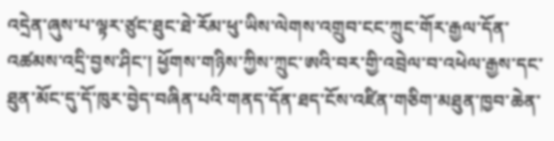འདྲེན་ཞུས་པ་ལྟར་ཙུང་ཐུང་ཐེ་རོམ་ཕུ་ཡིས་ལེགས་འགྲུབ་ངང་ཀྲུང་གོར་རྒྱལ་དོན་འཚམས་འདྲི་བྱས་ཤིང་། ཕྱོགས་གཉིས་ཀྱིས་ཀྲུང་ཨའི་བར་གྱི་འབྲེལ་བ་འཕེལ་རྒྱས་དང་ཐུན་མོང་དུ་དོ་ཁུར་བྱེད་བཞིན་པའི་གནད་དོན་ཐད་ངོས་འཛིན་གཅིག་མཐུན་ཁྱབ་ཆེན་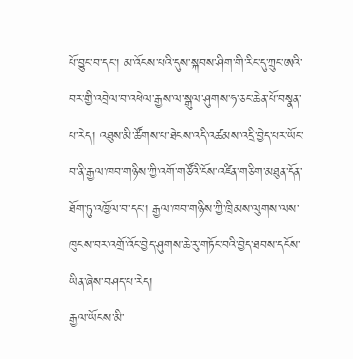པོ་བྱུང་བ་དང་། མ་འོངས་པའི་དུས་སྐབས་ཤིག་གི་རིང་དུ་ཀྲུང་ཨའི་བར་གྱི་འབྲེལ་བ་འཕེལ་རྒྱས་ལ་སྒུལ་ཤུགས་ཧ་ཅང་ཆེན་པོ་བསྣན་པ་རེད། འཐུས་མི་ཚོགས་པ་ཐེངས་འདི་འཚམས་འདྲི་བྱེད་པར་ཡོང་བ་ནི་རྒྱལ་ཁབ་གཉིས་ཀྱི་འགོ་གཙོའི་ངོས་འཛིན་གཅིག་མཐུན་དོན་ཐོག་ཏུ་འཁྱོལ་བ་དང་། རྒྱལ་ཁབ་གཉིས་ཀྱི་ཁྲིམས་ལུགས་ལས་ཁུངས་བར་འགྲོ་འོང་བྱེད་ཤུགས་ཆེ་རུ་གཏོང་བའི་བྱེད་ཐབས་དངོས་ཡིན་ཞེས་བཤད་པ་རེད།
རྒྱལ་ཡོངས་མི་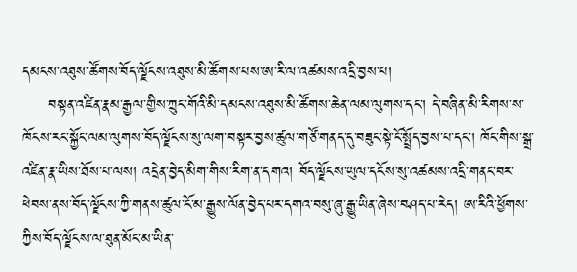དམངས་འཐུས་ཚོགས་བོད་ལྗོངས་འཐུས་མི་ཚོགས་པས་ཨ་རི་ལ་འཚམས་འདྲི་བྱས་པ།
     བསྟན་འཛིན་རྣམ་རྒྱལ་གྱིས་ཀྲུང་གོའི་མི་དམངས་འཐུས་མི་ཚོགས་ཆེན་ལམ་ལུགས་དང་། དེ་བཞིན་མི་རིགས་ས་ཁོངས་རང་སྐྱོང་ལམ་ལུགས་བོད་ལྗོངས་སུ་ལག་བསྟར་བྱས་ཚུལ་གཙོ་གནད་དུ་བཟུང་སྟེ་ངོ་སྤྲོད་བྱས་པ་དང་། ཁོང་གིས་སྒྲ་འཛིན་རྣ་ཡིས་ཐོས་པ་ལས། འདྲེན་བྱེད་མིག་གིས་རིག་ན་དགའ། བོད་ལྗོངས་ཡུལ་དངོས་སུ་འཚམས་འདྲི་གནང་བར་ཕེབས་ནས་བོད་ལྗོངས་ཀྱི་གནས་ཚུལ་ངོ་མ་རྒྱུས་ལོན་བྱེད་པར་དགའ་བསུ་ཞུ་རྒྱུ་ཡིན་ཞེས་བཤད་པ་རེད། ཨ་རིའི་ཕྱོགས་ཀྱིས་བོད་ལྗོངས་ལ་ཐུན་མོང་མ་ཡིན་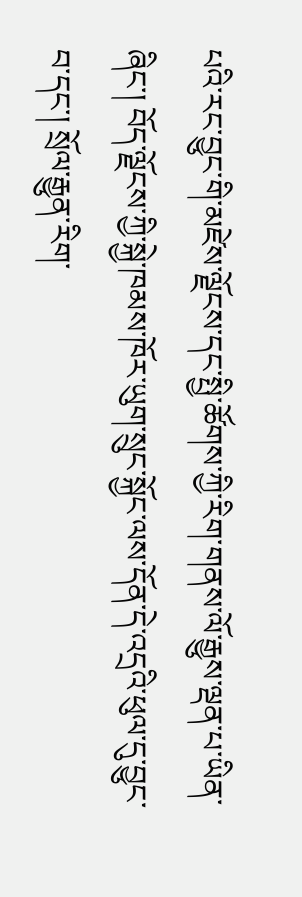པའི་རང་བྱུང་གི་མཛེས་ལྗོངས་དང་སྤྱི་ཚོགས་ཀྱི་རིག་གནས་ལོ་རྒྱུས་ལྡན་པ་ཡིན་ཞིང་། བོད་ལྗོངས་ཀྱི་སྐྱེ་ཁམས་ཁོར་ཡུག་སྲུང་སྐྱོང་ལས་དོན་དེ་འདྲའི་ཕུལ་དུ་བྱུང་བ་དང་། སྲོལ་རྒྱུན་རིག་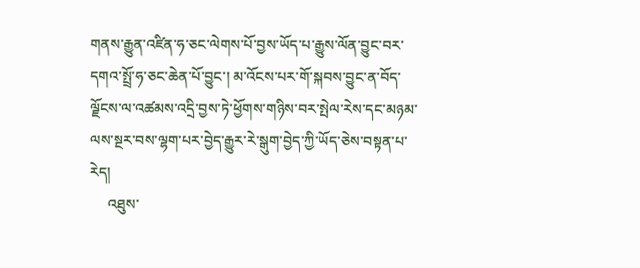གནས་རྒྱུན་འཛིན་ཧ་ཅང་ལེགས་པོ་བྱས་ཡོད་པ་རྒྱུས་ལོན་བྱུང་བར་དགའ་སྤྲོ་ཧ་ཅང་ཆེན་པོ་བྱུང་། མ་འོངས་པར་གོ་སྐབས་བྱུང་ན་བོད་ལྗོངས་ལ་འཚམས་འདྲི་བྱས་ཏེ་ཕྱོགས་གཉིས་བར་སྤེལ་རེས་དང་མཉམ་ལས་སྔར་བས་ལྷག་པར་བྱེད་རྒྱུར་རེ་སྒུག་བྱེད་ཀྱི་ཡོད་ཅེས་བསྟན་པ་རེད།
     འཐུས་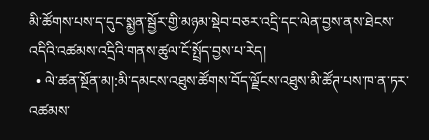མི་ཚོགས་པས་ད་དུང་སྨྱན་སྦྱོར་གྱི་མཉམ་སྡེབ་བཅར་འདྲི་དང་ལེན་བྱས་ནས་ཐེངས་འདིའི་འཚམས་འདྲིའི་གནས་ཚུལ་ངོ་སྤྲོད་བྱས་པ་རེད།
  • ལེ་ཚན་སྔོན་མ།:མི་དམངས་འཐུས་ཚོགས་བོད་ལྗོངས་འཐུས་མི་ཚོཊ་པས་ཁ་ན་ཏར་འཚམས་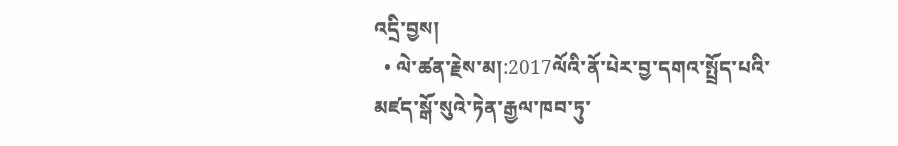འདྲི་བྱས།
  • ལེ་ཚན་རྗེས་མ།:2017ལོའི་ནོ་པེར་བྱ་དགའ་སྤྲོད་པའི་མཛད་སྒོ་སུའེ་ཏེན་རྒྱལ་ཁབ་ཏུ་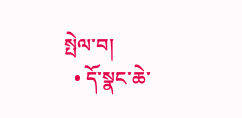སྤེལ་བ།
  • དོ་སྣང་ཆེ་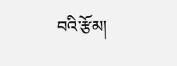བའི་རྩོམ།